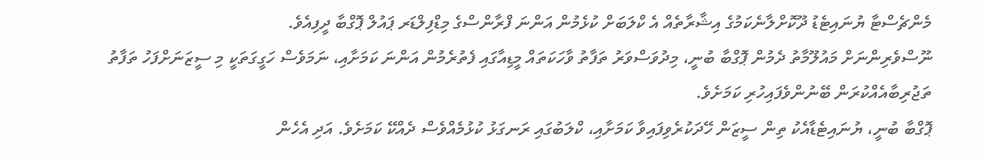މެންޗެސްޓާ ޔުނައިޓެޑު ދޫކޮށްލާނެކަމުގެ އިޝާރާތެއް އެ ކްލަބަށް ކުޅެމުން އަންނަ ފްރާންސްގެ މިޑްފިލްޑަރ ޕައުލް ޕޮގްބާ ދީފިއެވެ.
ނޫސްވެރިންނަށް މައުލޫމާތު ދެމުން ޕޮގްބާ ބުނީ، މިދުވަސްވަރު ތަފާތު ވާހަކަތައް މީޑިއާގައި ފެތުރެމުން އަންނަ ކަމަށާއި، ނަމަވެސް ހަގީގަތަކީ މި ސީޒަނަށްފަހު ތަފާތު ތަޖުރިބާއެއްކުރަން ބޭނުންވެފައިހުރި ކަމަށެވެ.
ޕޮގްބާ ބުނީ، ޔުނައިޓެޑާއެކު ތިން ސީޒަން ހޭދަކުރެވިފައިވާ ކަމަށާއި، ކްލަބުގައި ރަނގަޅު ކުޅުމެއްވެސް ދެއްކޭ ކަމަށެވެ. އަދި އެހެން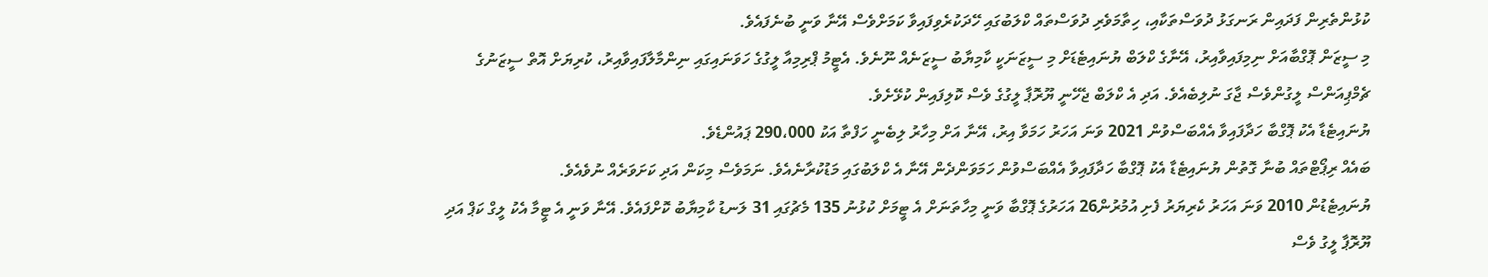ކުޅުންތެރިން ފަދައިން ރަނގަޅު ދުވަސްތަކާއި، ހިތާމަވެރި ދުވަސްތައް ކްލަބުގައި ހޭދަކުރެވިފައިވާ ކަމަށްވެސް އޭނާ ވަނީ ބުނެފައެވެ.
މި ސީޒަން ޕޮގްބާއަށް ނިމިފައިވާއިރު، އޭނާގެ ކްލަބް ޔުނައިޓެޑަށް މި ސީޒަނަކީ ކާމިޔާބު ސީޒަނެއް ނޫނެވެ. އެޓީމު ޕްރިމިއާ ލީގުގެ ހަވަނައިގައި ނިންމާލާފައިވާއިރު، ކުރިޔަށް އޮތް ސީޒަނުގެ ޗެމްޕިއަންސް ލީގުންވެސް ޖާގަ ނުލިބެއެވެ. އަދި އެ ކްލަބް ޖެހޭނީ ޔޫރޮޕާ ލީގުގެ ވެސް ކޮލިފައިން ކުޅޭށެވެ.
ޔުނައިޓެޑާ އެކު ޕޮގްބާ ހަދާފައިވާ އެއްބަސްވުން 2021 ވަނަ އަހަރު ހަމަވާ އިރު، އޭނާ އަށް މިހާރު ލިބެނީ ހަފްތާ އަކު 290،000 ޕައުންޑެވެ.
ބައެއް ރިޕޯޓްތައް ބުނާ ގޮތުން ޔުނައިޓެޑާ އެކު ޕޮގްބާ ހަދާފައިވާ އެއްބަސްވުން ހަމަވަންދެން އޭނާ އެ ކްލަބުގައި މަޑުކުރާނެއެވެ. ނަމަވެސް މިކަން އަދި ކަށަވަރެއް ނުވެއެވެ.
ޔުނައިޓެޑުން 2010 ވަނަ އަހަރު ކެރިޔަރު ފެށި އުމުރުން26 އަހަރުގެ ޕޮގްބާ ވަނީ މިހާތަނަށް އެ ޓީމަށް ކުޅުނު 135 މެޗުގައި 31 ލަނޑު ކާމިޔާބު ކޮށްފައެވެ. އޭނާ ވަނީ އެ ޓީމާ އެކު ލީގް ކަޕް އަދި ޔޫރޮޕާ ލީގު ވެސް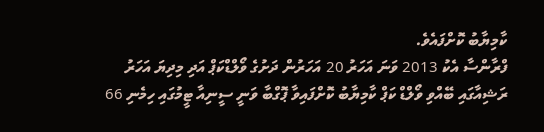ކާމިޔާބު ކޮށްފައެވެ.
ފްރާންސާ އެކު 2013 ވަނަ އަހަރު 20 އަހަރުން ދަށުގެ ވޯލްޑްކަޕް އަދި މިދިޔަ އަހަރު ރަޝިއާގައި ބޭއްވި ވޯލްޑް ކަޕް ކާމިޔާބު ކޮށްފައިވާ ޕޮގްބާ ވަނީ ސީނިއާ ޓީމުގައި ހިމެނި 66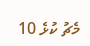މެޗު ކުޅެ 10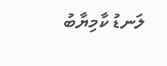ލަނޑު ކާމިޔާބު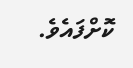ކޮށްފައެވެ.